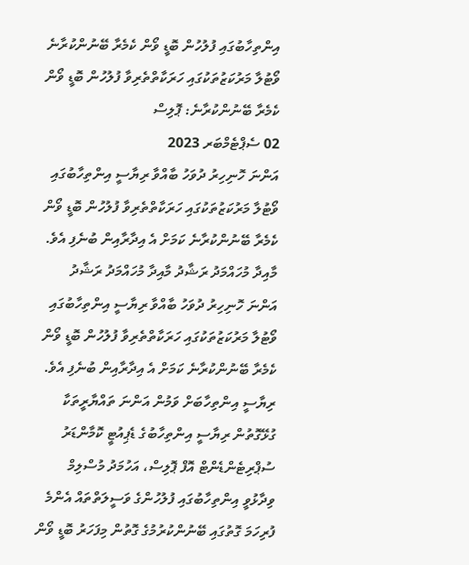އިންތިހާބުގައި ފުލުހުން ބޮޑީ ވޯން ކެމެރާ ބޭނުންކުރާނެ
ވޯޓުލާ މަރުކަޒުތަކުގައި ހަރަކާތްތެރިވާ ފުލުހުން ބޮޑީ ވޯން ކެމެރާ ބޭނުންކުރާނެ: ޕޮލިސް
02 ސެޕްޓެމްބަރ 2023
އަންނަ ހޮނިހިރު ދުވަހު ބާއްވާ ރިޔާސީ އިންތިހާބުގައި ވޯޓުލާ މަރުކަޒުތަކުގައި ހަރަކާތްތެރިވާ ފުލުހުން ބޮޑީ ވޯން ކެމެރާ ބޭނުންކުރާނެ ކަމަށް އެ އިދާރާއިން ބުނެފި އެވެ.
މާއިދާ މުހައްމަދު ރަޝާދު މާއިދާ މުހައްމަދު ރަޝާދު
އަންނަ ހޮނިހިރު ދުވަހު ބާއްވާ ރިޔާސީ އިންތިހާބުގައި ވޯޓުލާ މަރުކަޒުތަކުގައި ހަރަކާތްތެރިވާ ފުލުހުން ބޮޑީ ވޯން ކެމެރާ ބޭނުންކުރާނެ ކަމަށް އެ އިދާރާއިން ބުނެފި އެވެ.
ރިޔާސީ އިންތިހާބަށް ވަމުން އަންނަ ތައްޔާރީތަކާ ގުޅޭގޮތުން ރިޔާސީ އިންތިހާބުގެ ޑެޕިއުޓީ ކޮމާންޑަރު ސުޕްރިޓެންޑެންޓް އޮފް ޕޮލިސް، އަހުމަދު މުސްލިމް ވިދާޅުވީ އިންތިހާބުގައި ފުލުހުންގެ ވަސީލަތްތައް އެންމެ ފުރިހަމަ ގޮތުގައި ބޭނުންކުރުމުގެ ގޮތުން މިފަހަރު ބޮޑީ ވޯން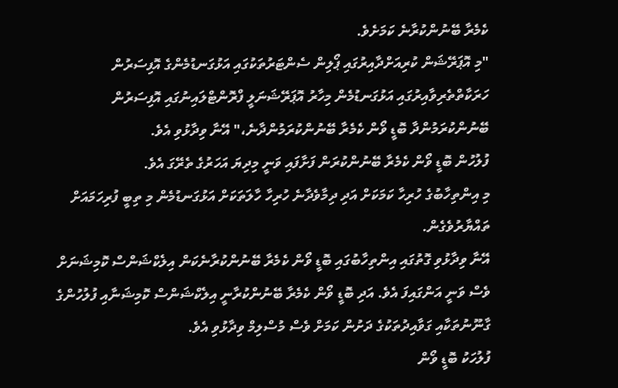ކެމެރާ ބޭނުންކުރާނެ ކަމަށެވެ.
"މި އޮޕަރޭޝަން ކުރިއަށްދާއިރުގައި ޕޯލިން ސެންޓަރުތަކުގައި އަޅުގަނޑުމެންގެ އޮފިސަރުން ހަރަކާތްތެރިވާއިރުގައި އަޅުގަނޑުމެން މިހާރު އޮޕަރޭޝަނަލީ ފްރޮންޓްލައިނުގައި އޮފިސަރުން ބޭނުންކުރަމުންދާ ބޮޑީ ވޯން ކެމެރާ ބޭނުންކުރަމުންދާނެ،" އޭނާ ވިދާޅުވި އެވެ.
ފުލުހުން ބޮޑީ ވޯން ކެމެރާ ބޭނުންކުރަން ފަށާފައި ވަނީ މިދިޔަ އަހަރުގެ ތެރޭގަ އެވެ.
މި އިންތިހާބުގެ ހުރިހާ ކަމަކަށް އަދި ދިމާވެދާނެ ހުރިހާ ހާލަތަކަށް އަޅުގަނޑުމެން މި ތިބީ ފުރިހަމައަށް ތައްޔާރުވެގެން.
އޭނާ ވިދާޅުވި ގޮތުގައި އިންތިހާބުގައި ބޮޑީ ވޯން ކެމެރާ ބޭނުންކުރާނެކަން އިލެކްޝަންސް ކޮމިޝަނަށް ވެސް ވަނީ އަންގައިފަ އެވެ. އަދި ބޮޑީ ވޯން ކެމެރާ ބޭނުންކުރާނީ އިލެކްޝަންސް ކޮމިޝަނާއި ފުލުހުންގެ ގާނޫނުތަކާއި ގަވާއިދުތަކުގެ ދަށުން ކަމަށް ވެސް މުސްލިމް ވިދާޅުވި އެވެ.
ފުލުހަކު ބޮޑީ ވޯން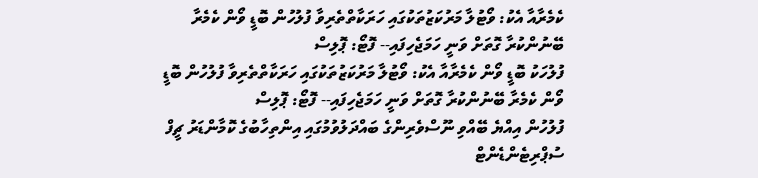ކެމެރާއާ އެކު: ވޯޓުލާ މަރުކަޒުތަކުގައި ހަރަކާތްތެރިވާ ފުލުހުން ބޮޑީ ވޯން ކެމެރާ ބޭނުންކުރާ ގޮތަށް ވަނީ ހަމަޖެހިފައި-- ފޮޓޯ: ޕޮލިސް
ފުލުހަކު ބޮޑީ ވޯން ކެމެރާއާ އެކު: ވޯޓުލާ މަރުކަޒުތަކުގައި ހަރަކާތްތެރިވާ ފުލުހުން ބޮޑީ ވޯން ކެމެރާ ބޭނުންކުރާ ގޮތަށް ވަނީ ހަމަޖެހިފައި-- ފޮޓޯ: ޕޮލިސް
ފުލުހުން އިއްޔެ ބޭއްވި ނޫސްވެރިންގެ ބައްދަލުވުމުގައި އިންތިހާބުގެ ކޮމާންޑަރު ޗީފް ސުޕްރިޓެންޑެންޓް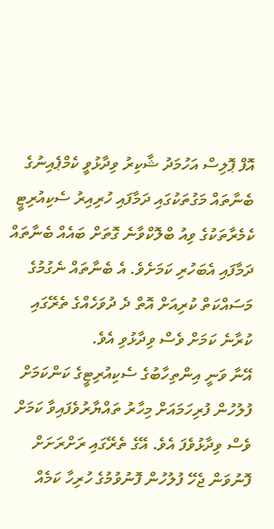އޮފް ޕޮލިސް އަހުމަދު ޝާކިރު ވިދާޅުވީ ކެމްޕެއިނުގެ ބެނާތައް މަގުތަކުގައި ދަމާފައި ހުރިއިރު ސެކިއުރިޓީ ކެމެރާތަކުގެ ވިއު ބްލޮކްވާނެ ގޮތަށް ބައެއް ބެނާތައް ދަމާފައި އެބަހުރި ކަމަށެވެ. އެ ބެނާތައް ނެގުމުގެ މަސައްކަތް ކުރިއަށް އޮތް ދެ ދުވަހެއްގެ ތެރޭގައި ކުރާނެ ކަމަށް ވެސް ވިދާޅުވި އެވެ.
އޭނާ ވަނީ އިންތިހާބުގެ ސެކިއުރިޓީގެ ކަންކަމަށް ފުލުހުން ފުރިހަމައަށް މިހާރު ތައްޔާރުވެފައިވާ ކަމަށް ވެސް ވިދާޅުވެފަ އެވެ. އޭގެ ތެރޭގައި ރަށްރަށަށް ފޮނުވަން ޖެހޭ ފުލުހުން ފޮނުވުމުގެ ހުރިހާ ކަމެއް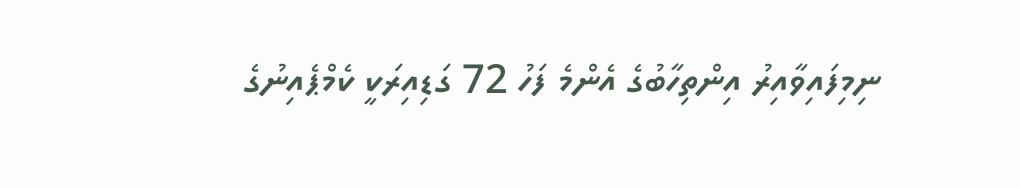ނިމިފައިވާއިރު އިންތިހާބުގެ އެންމެ ފަހު 72 ގަޑިއިރަކީ ކެމްޕެއިނުގެ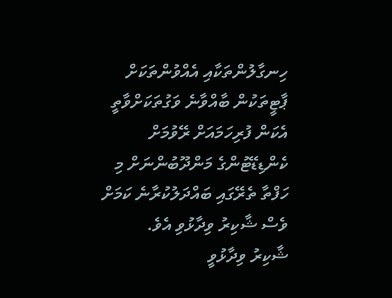ހިނގާލުންތަކާއި އެއްވުންތަކަށް ޕާޓީތަކުން ބާއްވާނެ ވަގުތަކަށްވާތީ އެކަން ފުރިހަމައަށް ރޭވުމަށް ކެންޑިޑޭޓުންގެ މަންދޫބުންނަށް މި ހަފްތާ ތެރޭގައި ބައްދަލުކުރާނެ ކަމަށް ވެސް ޝާކިރު ވިދާޅުވި އެވެ.
ޝާކިރު ވިދާޅުވީ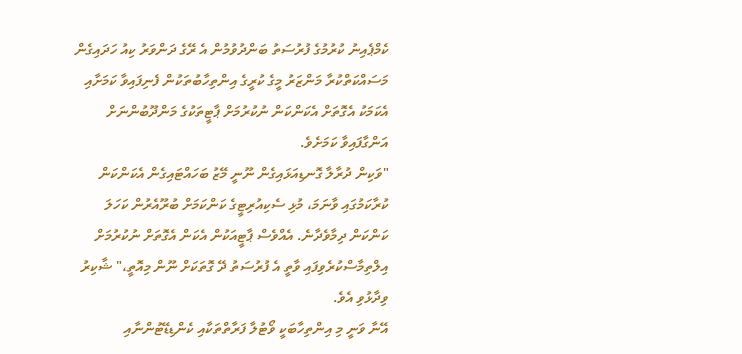ކެމްޕެއިނު ކުރުމުގެ ފުރުސަތު ބަންދުވުމުން އެ ރޭގެ ދަންވަރު ކިއު ހަދައިގެން މަސައްކަތްކުރާ މަންޒަރު މީގެ ކުރީގެ އިންތިހާބުތަކުން ފެނިފައިވާ ކަމަށާއި އެކަމަކު އެގޮތަށް އެކަންކަން ނުކުރުމަށް ޕާޓީތަކުގެ މަންދޫބުންނަށް އަންގާފައިވާ ކަމަށެވެ.
"ވަކިން ދުރާލާ ގޮނޑިއަޅައިގެން ނޫނީ މޭޒު ބަހައްޓައިގެން އެކަންކަން ކުރާކަމުގައި ވާނަމަ، މުޅި ސެކިއުރިޓީގެ ކަންކަމަށް ބުރޫއެރުން ކަހަލަ ކަންކަން ދިމާވެދާނެ. އެއްވެސް ޕާޓީއަކުން އެކަން އެގޮތަށް ނުކުރުމަށް އިލްތިމާސްކުރެވިފައި ވާތީ އެ ފުރުސަތު ދޭ ގޮތަކަށް ނޫން މިއޮތީ،" ޝާކިރު ވިދާޅުވި އެވެ.
އޭނާ ވަނީ މި އިންތިހާބަކީ ވޯޓުލާ ފަރާތްތަކާއި ކެންޑިޑޭޓުންނާއި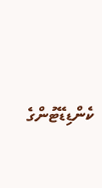ކެންޑިޑޭޓުންގެ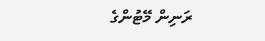ރަނިން މޭޓުންގެ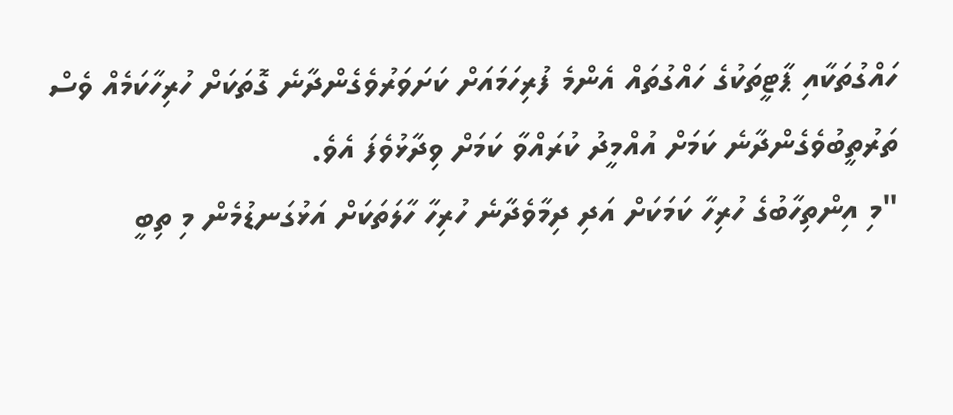ހައްގުތަކާއި ޕާޓީތަކުގެ ހައްގުތައް އެންމެ ފުރިހަމައަށް ކަށަވަރުވެގެންދާނެ ގޮތަކަށް ހުރިހާކަމެއް ވެސް ތަރުތީބުވެގެންދާނެ ކަމަށް އުއްމީދު ކުރައްވާ ކަމަށް ވިދާޅުވެފަ އެވެ.
"މި އިންތިހާބުގެ ހުރިހާ ކަމަކަށް އަދި ދިމާވެދާނެ ހުރިހާ ހާލަތަކަށް އަޅުގަނޑުމެން މި ތިބީ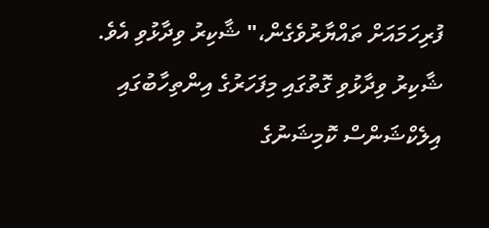ފުރިހަމައަށް ތައްޔާރުވެގެން،" ޝާކިރު ވިދާޅުވި އެވެ.
ޝާކިރު ވިދާޅުވި ގޮތުގައި މިފަހަރުގެ އިންތިހާބުގައި އިލެކްޝަންސް ކޮމިޝަނުގެ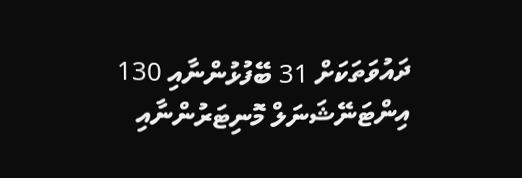ދައުވަތަކަށް 31 ބޭފުޅުންނާއި 130 އިންޓަނޭޝަނަލް މޮނިޓަރުންނާއި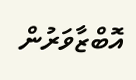އޮބްޒާވަރުން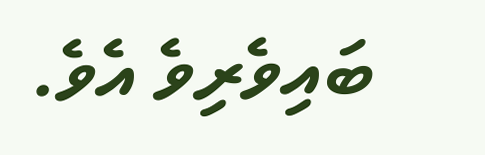ބައިވެރިވެ އެވެ.